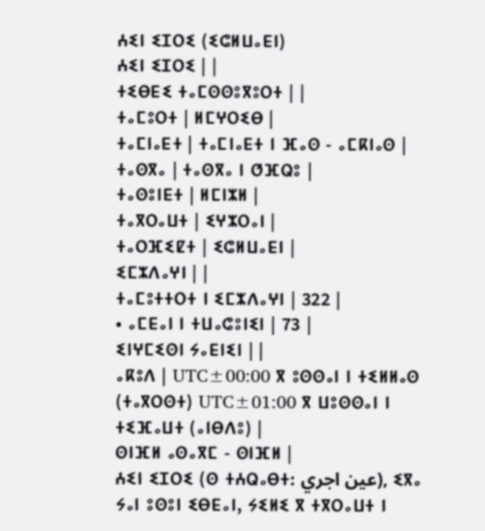ⵄⵉⵏ ⵉⵊⵔⵉ (ⵉⵛⵍⵡⴰⴹⵏ)
ⵄⵉⵏ ⵉⵊⵔⵉ | |
ⵜⵉⴱⴹⵉ ⵜⴰⵎⵙⵙⵓⴳⵓⵔⵜ | |
ⵜⴰⵎⵓⵔⵜ | ⵍⵎⵖⵔⵉⴱ |
ⵜⴰⵎⵏⴰⴹⵜ | ⵜⴰⵎⵏⴰⴹⵜ ⵏ ⴼⴰⵙ - ⴰⵎⴽⵏⴰⵙ |
ⵜⴰⵙⴳⴰ | ⵜⴰⵙⴳⴰ ⵏ ⵚⴼⵕⵓ |
ⵜⴰⵙⵓⵏⴹⵜ | ⵍⵎⵏⵣⵍ |
ⵜⴰⴳⵔⴰⵡⵜ | ⵉⵖⵣⵔⴰⵏ |
ⵜⴰⵔⴼⵉⵇⵜ | ⵉⵛⵍⵡⴰⴹⵏ |
ⵉⵎⵣⴷⴰⵖⵏ | |
ⵜⴰⵎⵓⵜⵜⵔⵜ ⵏ ⵉⵎⵣⴷⴰⵖⵏ | 322 |
• ⴰⵎⴹⴰⵏ ⵏ ⵜⵡⴰⵛⵓⵏⵉⵏ | 73 |
ⵉⵏⵖⵎⵉⵙⵏ ⵢⴰⴹⵏⵉⵏ | |
ⴰⴽⵓⴷ | UTC±00:00 ⴳ ⵓⵙⵙⴰⵏ ⵏ ⵜⵉⵍⵍⴰⵙ (ⵜⴰⴳⵔⵙⵜ) UTC±01:00 ⴳ ⵡⵓⵙⵙⴰⵏ ⵏ ⵜⵉⴼⴰⵡⵜ (ⴰⵏⴱⴷⵓ) |
ⵙⵏⴼⵍ ⴰⵙⴰⴳⵎ - ⵙⵏⴼⵍ |
ⵄⵉⵏ ⵉⵊⵔⵉ (ⵙ ⵜⵄⵕⴰⴱⵜ: عين اجري), ⵉⴳⴰ ⵢⴰⵏ ⵓⵙⵓⵏ ⵉⴱⴹⴰⵏ, ⵢⵉⵍⵉ ⴳ ⵜⴳⵔⴰⵡⵜ ⵏ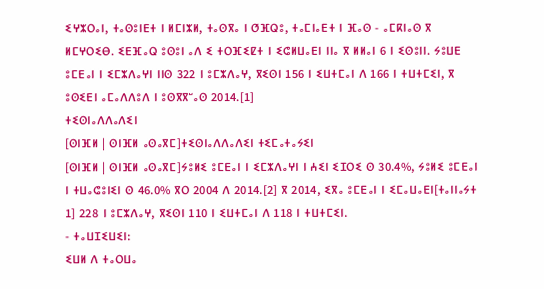ⵉⵖⵣⵔⴰⵏ, ⵜⴰⵙⵓⵏⴹⵜ ⵏ ⵍⵎⵏⵣⵍ, ⵜⴰⵙⴳⴰ ⵏ ⵚⴼⵕⵓ, ⵜⴰⵎⵏⴰⴹⵜ ⵏ ⴼⴰⵙ - ⴰⵎⴽⵏⴰⵙ ⴳ ⵍⵎⵖⵔⵉⴱ. ⵉⴹⴼⴰⵕ ⵓⵙⵓⵏ ⴰⴷ ⵉ ⵜⵔⴼⵉⵇⵜ ⵏ ⵉⵛⵍⵡⴰⴹⵏ ⵏⵏⴰ ⴳ ⵍⵍⴰⵏ 6 ⵏ ⵉⵙⵓⵏⵏ. ⵢⵓⵡⴹ ⵓⵎⴹⴰⵏ ⵏ ⵉⵎⵣⴷⴰⵖⵏ ⵏⵏⵙ 322 ⵏ ⵓⵎⵣⴷⴰⵖ, ⴳⵉⵙⵏ 156 ⵏ ⵉⵡⵜⵎⴰⵏ ⴷ 166 ⵏ ⵜⵡⵜⵎⵉⵏ, ⴳ ⵓⵙⵉⴹⵏ ⴰⵎⴰⴷⴷⵓⴷ ⵏ ⵓⵙⴳⴳⵯⴰⵙ 2014.[1]
ⵜⵉⵙⵏⴰⴷⴷⴰⴷⵉⵏ
[ⵙⵏⴼⵍ | ⵙⵏⴼⵍ ⴰⵙⴰⴳⵎ]ⵜⵉⵙⵏⴰⴷⴷⴰⴷⵉⵏ ⵜⵉⵎⴰⵜⴰⵢⵉⵏ
[ⵙⵏⴼⵍ | ⵙⵏⴼⵍ ⴰⵙⴰⴳⵎ]ⵢⵓⵍⵉ ⵓⵎⴹⴰⵏ ⵏ ⵉⵎⵣⴷⴰⵖⵏ ⵏ ⵄⵉⵏ ⵉⵊⵔⵉ ⵙ 30.4%, ⵢⵓⵍⵉ ⵓⵎⴹⴰⵏ ⵏ ⵜⵡⴰⵛⵓⵏⵉⵏ ⵙ 46.0% ⴳⵔ 2004 ⴷ 2014.[2] ⴳ 2014, ⵉⴳⴰ ⵓⵎⴹⴰⵏ ⵏ ⵉⵎⴰⵡⴰⴹⵏ[ⵜⴰⵏⵏⴰⵢⵜ 1] 228 ⵏ ⵓⵎⵣⴷⴰⵖ, ⴳⵉⵙⵏ 110 ⵏ ⵉⵡⵜⵎⴰⵏ ⴷ 118 ⵏ ⵜⵡⵜⵎⵉⵏ.
- ⵜⴰⵡⵊⵉⵡⵉⵏ:
ⵉⵡⵍ ⴷ ⵜⴰⵔⵡⴰ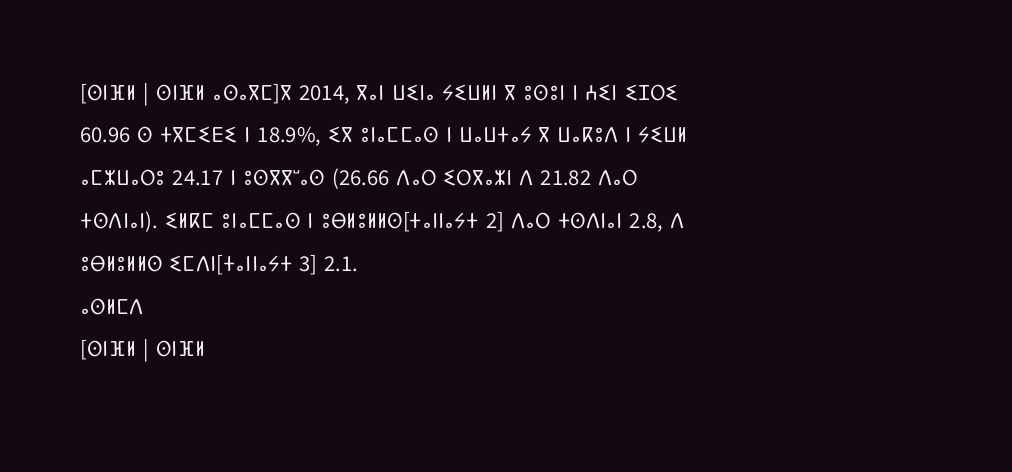[ⵙⵏⴼⵍ | ⵙⵏⴼⵍ ⴰⵙⴰⴳⵎ]ⴳ 2014, ⴳⴰⵏ ⵡⵉⵏⴰ ⵢⵉⵡⵍⵏ ⴳ ⵓⵙⵓⵏ ⵏ ⵄⵉⵏ ⵉⵊⵔⵉ 60.96 ⵙ ⵜⴳⵎⵉⴹⵉ ⵏ 18.9%, ⵉⴳ ⵓⵏⴰⵎⵎⴰⵙ ⵏ ⵡⴰⵡⵜⴰⵢ ⴳ ⵡⴰⴽⵓⴷ ⵏ ⵢⵉⵡⵍ ⴰⵎⵣⵡⴰⵔⵓ 24.17 ⵏ ⵓⵙⴳⴳⵯⴰⵙ (26.66 ⴷⴰⵔ ⵉⵔⴳⴰⵣⵏ ⴷ 21.82 ⴷⴰⵔ ⵜⵙⴷⵏⴰⵏ). ⵉⵍⴽⵎ ⵓⵏⴰⵎⵎⴰⵙ ⵏ ⵓⴱⵍⵓⵍⵍⵙ[ⵜⴰⵏⵏⴰⵢⵜ 2] ⴷⴰⵔ ⵜⵙⴷⵏⴰⵏ 2.8, ⴷ ⵓⴱⵍⵓⵍⵍⵙ ⵉⵎⴷⵏ[ⵜⴰⵏⵏⴰⵢⵜ 3] 2.1.
ⴰⵙⵍⵎⴷ
[ⵙⵏⴼⵍ | ⵙⵏⴼⵍ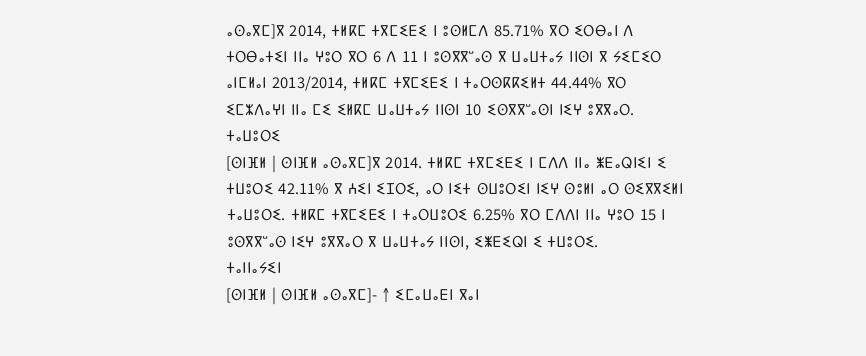ⴰⵙⴰⴳⵎ]ⴳ 2014, ⵜⵍⴽⵎ ⵜⴳⵎⵉⴹⵉ ⵏ ⵓⵙⵍⵎⴷ 85.71% ⴳⵔ ⵉⵔⴱⴰⵏ ⴷ ⵜⵔⴱⴰⵜⵉⵏ ⵏⵏⴰ ⵖⵓⵔ ⴳⵔ 6 ⴷ 11 ⵏ ⵓⵙⴳⴳⵯⴰⵙ ⴳ ⵡⴰⵡⵜⴰⵢ ⵏⵏⵙⵏ ⴳ ⵢⵉⵎⵉⵔ ⴰⵏⵎⵍⴰⵏ 2013/2014, ⵜⵍⴽⵎ ⵜⴳⵎⵉⴹⵉ ⵏ ⵜⴰⵔⵙⴽⴽⵉⵍⵜ 44.44% ⴳⵔ ⵉⵎⵣⴷⴰⵖⵏ ⵏⵏⴰ ⵎⵉ ⵉⵍⴽⵎ ⵡⴰⵡⵜⴰⵢ ⵏⵏⵙⵏ 10 ⵉⵙⴳⴳⵯⴰⵙⵏ ⵏⵉⵖ ⵓⴳⴳⴰⵔ.
ⵜⴰⵡⵓⵔⵉ
[ⵙⵏⴼⵍ | ⵙⵏⴼⵍ ⴰⵙⴰⴳⵎ]ⴳ 2014. ⵜⵍⴽⵎ ⵜⴳⵎⵉⴹⵉ ⵏ ⵎⴷⴷ ⵏⵏⴰ ⵥⴹⴰⵕⵏⵉⵏ ⵉ ⵜⵡⵓⵔⵉ 42.11% ⴳ ⵄⵉⵏ ⵉⵊⵔⵉ, ⴰⵔ ⵏⵉⵜ ⵙⵡⵓⵔⵉⵏ ⵏⵉⵖ ⵙⵓⵍⵏ ⴰⵔ ⵙⵉⴳⴳⵉⵍⵏ ⵜⴰⵡⵓⵔⵉ. ⵜⵍⴽⵎ ⵜⴳⵎⵉⴹⵉ ⵏ ⵜⴰⵔⵡⵓⵔⵉ 6.25% ⴳⵔ ⵎⴷⴷⵏ ⵏⵏⴰ ⵖⵓⵔ 15 ⵏ ⵓⵙⴳⴳⵯⴰⵙ ⵏⵉⵖ ⵓⴳⴳⴰⵔ ⴳ ⵡⴰⵡⵜⴰⵢ ⵏⵏⵙⵏ, ⵉⵥⴹⵉⵕⵏ ⵉ ⵜⵡⵓⵔⵉ.
ⵜⴰⵏⵏⴰⵢⵉⵏ
[ⵙⵏⴼⵍ | ⵙⵏⴼⵍ ⴰⵙⴰⴳⵎ]- ↑ ⵉⵎⴰⵡⴰⴹⵏ ⴳⴰⵏ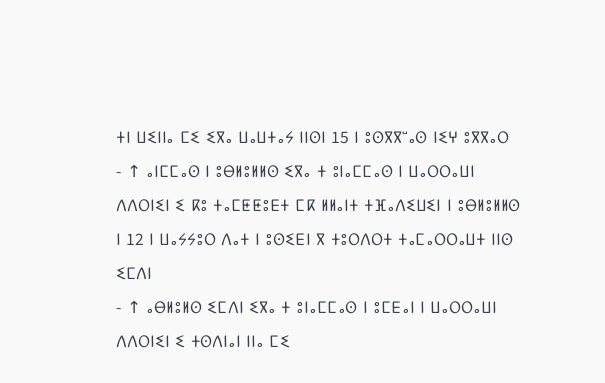ⵜⵏ ⵡⵉⵏⵏⴰ ⵎⵉ ⵉⴳⴰ ⵡⴰⵡⵜⴰⵢ ⵏⵏⵙⵏ 15 ⵏ ⵓⵙⴳⴳⵯⴰⵙ ⵏⵉⵖ ⵓⴳⴳⴰⵔ
- ↑ ⴰⵏⵎⵎⴰⵙ ⵏ ⵓⴱⵍⵓⵍⵍⵙ ⵉⴳⴰ ⵜ ⵓⵏⴰⵎⵎⴰⵙ ⵏ ⵡⴰⵔⵔⴰⵡⵏ ⴷⴷⵔⵏⵉⵏ ⵉ ⴽⵓ ⵜⴰⵎⵟⵟⵓⴹⵜ ⵎⴽ ⵍⵍⴰⵏⵜ ⵜⴼⴰⴷⵉⵡⵉⵏ ⵏ ⵓⴱⵍⵓⵍⵍⵙ ⵏ 12 ⵏ ⵡⴰⵢⵢⵓⵔ ⴷⴰⵜ ⵏ ⵓⵙⵉⴹⵏ ⴳ ⵜⵓⵔⴷⵔⵜ ⵜⴰⵎⴰⵔⵔⴰⵡⵜ ⵏⵏⵙ ⵉⵎⴷⵏ
- ↑ ⴰⴱⵍⵓⵍⵙ ⵉⵎⴷⵏ ⵉⴳⴰ ⵜ ⵓⵏⴰⵎⵎⴰⵙ ⵏ ⵓⵎⴹⴰⵏ ⵏ ⵡⴰⵔⵔⴰⵡⵏ ⴷⴷⵔⵏⵉⵏ ⵉ ⵜⵙⴷⵏⴰⵏ ⵏⵏⴰ ⵎⵉ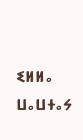ⵉⵍⵍⴰ ⵡⴰⵡⵜⴰⵢ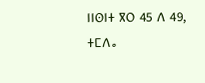ⵏⵏⵙⵏⵜ ⴳⵔ 45 ⴷ 49, ⵜⵎⴷⴰ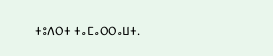ⵜⵓⴷⵔⵜ ⵜⴰⵎⴰⵔⵔⴰⵡⵜ.